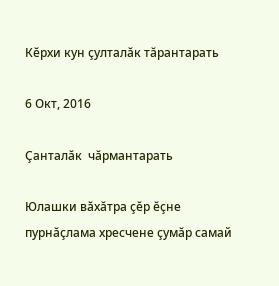Кĕрхи кун çулталăк тăрантарать

6 Окт, 2016

Çанталăк  чăрмантарать

Юлашки вăхăтра çĕр ĕçне пурнăçлама хресчене çумăр самай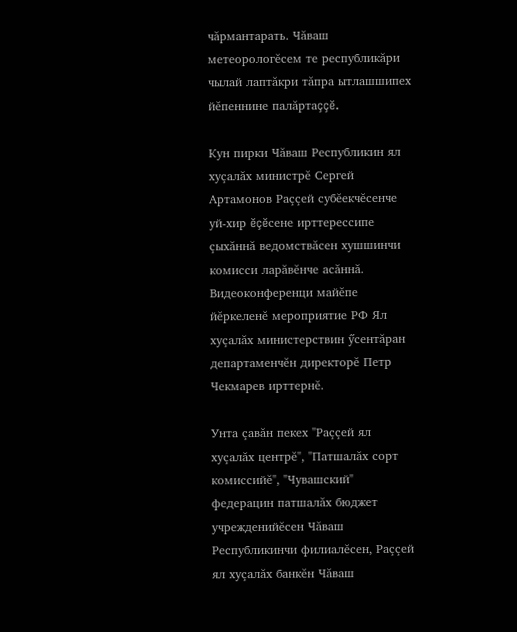чăрмантарать. Чăваш метеорологĕсем те республикăри чылай лаптăкри тăпра ытлашшипех йĕпеннине палăртаççĕ.

Кун пирки Чăваш Республикин ял хуçалăх министрĕ Сергей Артамонов Раççей субĕекчĕсенче уй-хир ĕçĕсене ирттерессипе çыхăннă ведомствăсен хушшинчи комисси ларăвĕнче асăннă. Видеоконференци майĕпе йĕркеленĕ мероприятие РФ Ял хуçалăх министерствин ӳсентăран департаменчĕн директорĕ Петр Чекмарев ирттернĕ.

Унта çавăн пекех "Раççей ял хуçалăх центрĕ", "Патшалăх сорт комиссийĕ", "Чувашский" федерацин патшалăх бюджет учрежденийĕсен Чăваш Республикинчи филиалĕсен, Раççей ял хуçалăх банкĕн Чăваш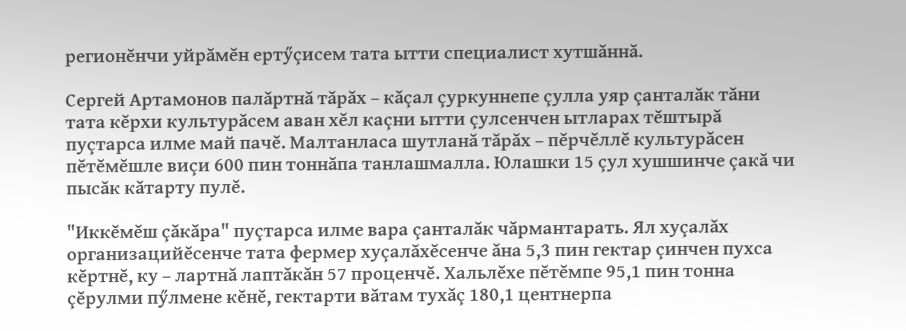регионĕнчи уйрăмĕн ертӳçисем тата ытти специалист хутшăннă.

Сергей Артамонов палăртнă тăрăх – кăçал çуркуннепе çулла уяр çанталăк тăни тата кĕрхи культурăсем аван хĕл каçни ытти çулсенчен ытларах тĕштырă пуçтарса илме май пачĕ. Малтанласа шутланă тăрăх – пĕрчĕллĕ культурăсен пĕтĕмĕшле виçи 600 пин тоннăпа танлашмалла. Юлашки 15 çул хушшинче çакă чи пысăк кăтарту пулĕ.

"Иккĕмĕш çăкăра" пуçтарса илме вара çанталăк чăрмантарать. Ял хуçалăх организацийĕсенче тата фермер хуçалăхĕсенче ăна 5,3 пин гектар çинчен пухса кĕртнĕ, ку – лартнă лаптăкăн 57 проценчĕ. Хальлĕхе пĕтĕмпе 95,1 пин тонна çĕрулми пӳлмене кĕнĕ, гектарти вăтам тухăç 180,1 центнерпа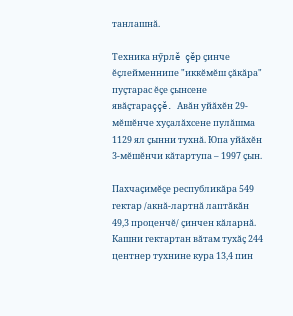танлашнă.

Техника нӳрлĕ çĕр çинче ĕçлейменнипе "иккĕмĕш çăкăра" пуçтарас ĕçе çынсене явăçтараççĕ. Авăн уйăхĕн 29-мĕшĕнче хуçалăхсене пулăшма 1129 ял çынни тухнă. Юпа уйăхĕн 3-мĕшĕнчи кăтартупа – 1997 çын.

Пахчаçимĕçе республикăра 549 гектар /акнă-лартнă лаптăкăн 49,3 проценчĕ/ çинчен кăларнă. Кашни гектартан вăтам тухăç 244 центнер тухнине кура 13,4 пин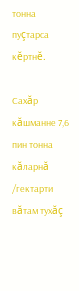тонна пуçтарса кĕртнĕ.

Сахăр кăшманне 7,6 пин тонна кăларнă /гектарти вăтам тухăç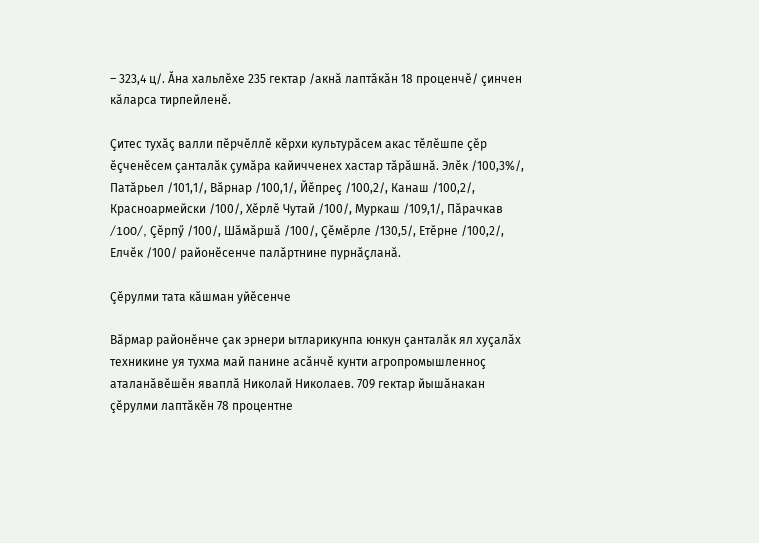– 323,4 ц/. Ăна хальлĕхе 235 гектар /акнă лаптăкăн 18 проценчĕ/ çинчен кăларса тирпейленĕ.

Çитес тухăç валли пĕрчĕллĕ кĕрхи культурăсем акас тĕлĕшпе çĕр ĕçченĕсем çанталăк çумăра кайичченех хастар тăрăшнă. Элĕк /100,3%/, Патăрьел /101,1/, Вăрнар /100,1/, Йĕпреç /100,2/, Канаш /100,2/, Красноармейски /100/, Хĕрлĕ Чутай /100/, Муркаш /109,1/, Пăрачкав /100/, Çĕрпӳ /100/, Шăмăршă /100/, Çĕмĕрле /130,5/, Етĕрне /100,2/, Елчĕк /100/ районĕсенче палăртнине пурнăçланă.

Çĕрулми тата кăшман уйĕсенче

Вăрмар районĕнче çак эрнери ытларикунпа юнкун çанталăк ял хуçалăх техникине уя тухма май панине асăнчĕ кунти агропромышленноç аталанăвĕшĕн яваплă Николай Николаев. 709 гектар йышăнакан çĕрулми лаптăкĕн 78 процентне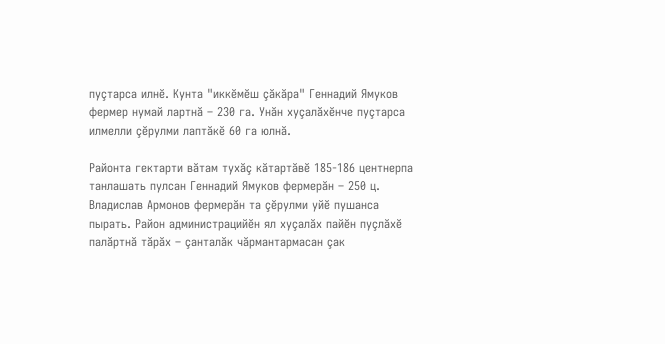пуçтарса илнĕ. Кунта "иккĕмĕш çăкăра" Геннадий Ямуков фермер нумай лартнă – 230 га. Унăн хуçалăхĕнче пуçтарса илмелли çĕрулми лаптăкĕ 60 га юлнă.

Районта гектарти вăтам тухăç кăтартăвĕ 185-186 центнерпа танлашать пулсан Геннадий Ямуков фермерăн – 250 ц. Владислав Армонов фермерăн та çĕрулми уйĕ пушанса пырать. Район администрацийĕн ял хуçалăх пайĕн пуçлăхĕ палăртнă тăрăх – çанталăк чăрмантармасан çак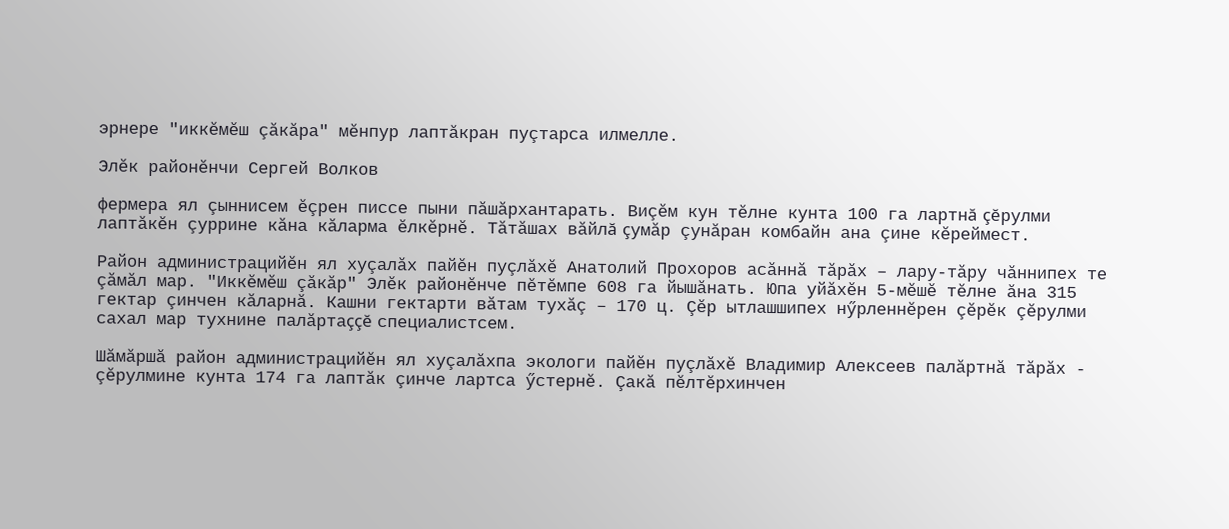эрнере "иккĕмĕш çăкăра" мĕнпур лаптăкран пуçтарса илмелле.

Элĕк районĕнчи Сергей Волков

фермера ял çыннисем ĕçрен писсе пыни пăшăрхантарать. Виçĕм кун тĕлне кунта 100 га лартнă çĕрулми лаптăкĕн çуррине кăна кăларма ĕлкĕрнĕ. Тăтăшах вăйлă çумăр çунăран комбайн ана çине кĕреймест.

Район администрацийĕн ял хуçалăх пайĕн пуçлăхĕ Анатолий Прохоров асăннă тăрăх – лару-тăру чăннипех те çăмăл мар. "Иккĕмĕш çăкăр" Элĕк районĕнче пĕтĕмпе 608 га йышăнать. Юпа уйăхĕн 5-мĕшĕ тĕлне ăна 315 гектар çинчен кăларнă. Кашни гектарти вăтам тухăç – 170 ц. Çĕр ытлашшипех нӳрленнĕрен çĕрĕк çĕрулми сахал мар тухнине палăртаççĕ специалистсем.

Шăмăршă район администрацийĕн ял хуçалăхпа экологи пайĕн пуçлăхĕ Владимир Алексеев палăртнă тăрăх - çĕрулмине кунта 174 га лаптăк çинче лартса ӳстернĕ. Çакă пĕлтĕрхинчен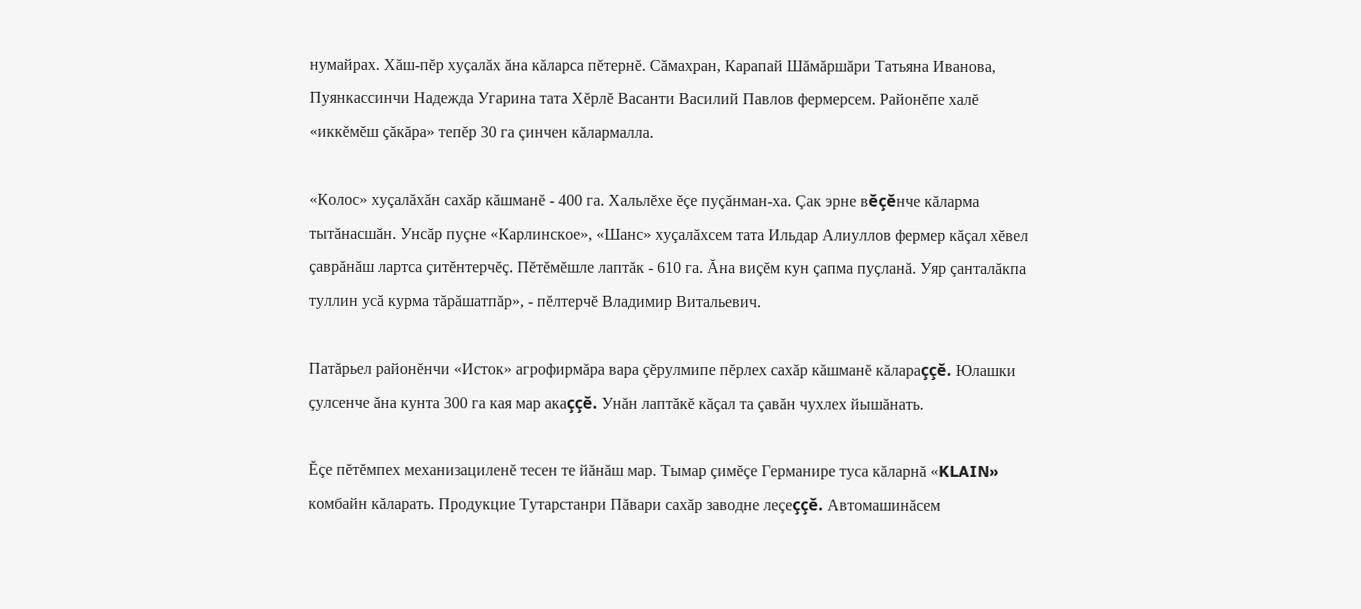нумайрах. Хăш-пĕр хуçалăх ăна кăларса пĕтернĕ. Сăмахран, Карапай Шăмăршăри Татьяна Иванова, Пуянкассинчи Надежда Угарина тата Хĕрлĕ Васанти Василий Павлов фермерсем. Районĕпе халĕ «иккĕмĕш çăкăра» тепĕр 30 га çинчен кăлармалла.

«Колос» хуçалăхăн сахăр кăшманĕ - 400 га. Хальлĕхе ĕçе пуçăнман-ха. Çак эрне вĕçĕнче кăларма тытăнасшăн. Унсăр пуçне «Карлинское», «Шанс» хуçалăхсем тата Ильдар Алиуллов фермер кăçал хĕвел çаврăнăш лартса çитĕнтерчĕç. Пĕтĕмĕшле лаптăк - 610 га. Ăна виçĕм кун çапма пуçланă. Уяр çанталăкпа туллин усă курма тăрăшатпăр», - пĕлтерчĕ Владимир Витальевич.

Патăрьел районĕнчи «Исток» агрофирмăра вара çĕрулмипе пĕрлех сахăр кăшманĕ кăлараççĕ. Юлашки çулсенче ăна кунта 300 га кая мар акаççĕ. Унăн лаптăкĕ кăçал та çавăн чухлех йышăнать.

Ĕçе пĕтĕмпех механизациленĕ тесен те йăнăш мар. Тымар çимĕçе Германире туса кăларнă «KLAIN» комбайн кăларать. Продукцие Тутарстанри Пăвари сахăр заводне леçеççĕ. Автомашинăсем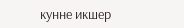кунне икшер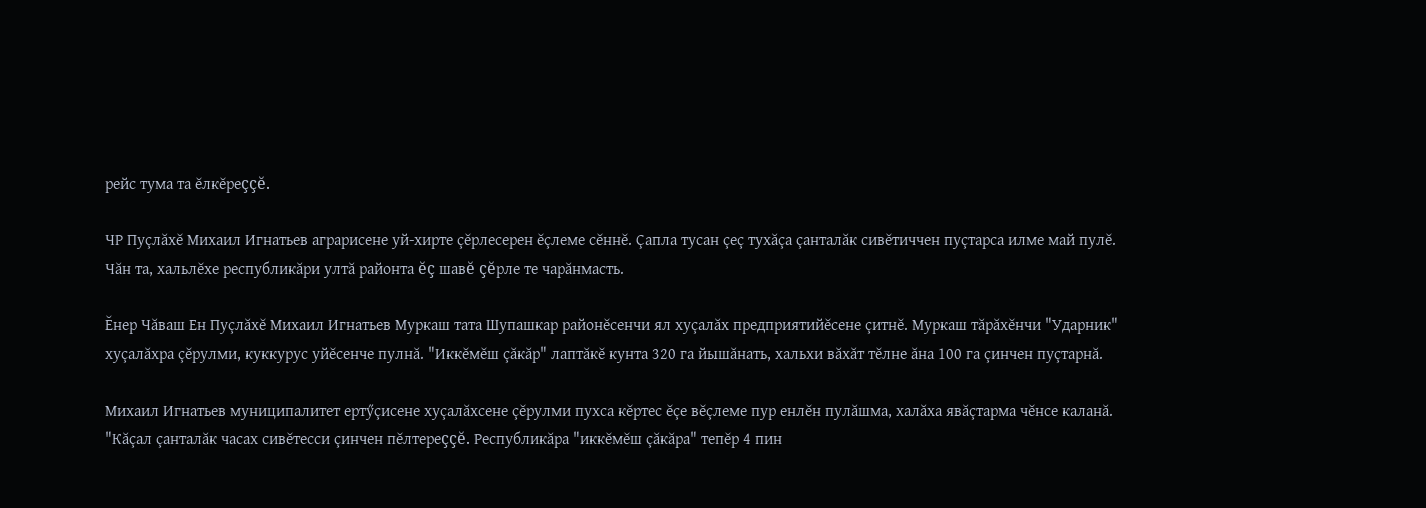рейс тума та ĕлкĕреççĕ.

ЧР Пуçлăхĕ Михаил Игнатьев аграрисене уй-хирте çĕрлесерен ĕçлеме сĕннĕ. Çапла тусан çеç тухăçа çанталăк сивĕтиччен пуçтарса илме май пулĕ. Чăн та, хальлĕхе республикăри ултă районта ĕç шавĕ çĕрле те чарăнмасть.

Ĕнер Чăваш Ен Пуçлăхĕ Михаил Игнатьев Муркаш тата Шупашкар районĕсенчи ял хуçалăх предприятийĕсене çитнĕ. Муркаш тăрăхĕнчи "Ударник" хуçалăхра çĕрулми, куккурус уйĕсенче пулнă. "Иккĕмĕш çăкăр" лаптăкĕ кунта 320 га йышăнать, хальхи вăхăт тĕлне ăна 100 га çинчен пуçтарнă.

Михаил Игнатьев муниципалитет ертӳçисене хуçалăхсене çĕрулми пухса кĕртес ĕçе вĕçлеме пур енлĕн пулăшма, халăха явăçтарма чĕнсе каланă. "Кăçал çанталăк часах сивĕтесси çинчен пĕлтереççĕ. Республикăра "иккĕмĕш çăкăра" тепĕр 4 пин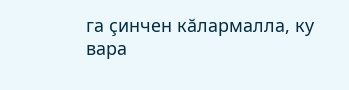га çинчен кăлармалла, ку вара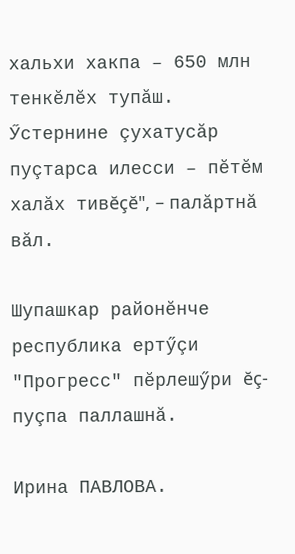хальхи хакпа – 650 млн тенкĕлĕх тупăш. Ӳстернине çухатусăр пуçтарса илесси – пĕтĕм халăх тивĕçĕ", – палăртнă вăл.

Шупашкар районĕнче республика ертӳçи "Прогресс" пĕрлешӳри ĕç-пуçпа паллашнă.

Ирина ПАВЛОВА.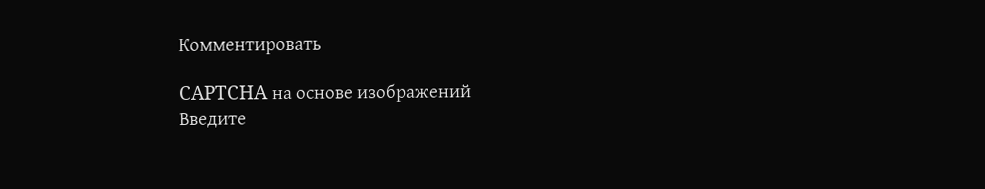Комментировать

CAPTCHA на основе изображений
Введите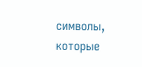символы, которые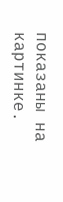показаны на картинке.